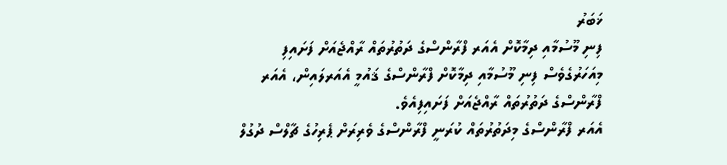ޚަބަރު
ފިނި މޫސުމާއި ދިމާކޮށް އެއަރ ފްރާންސްގެ ދަތުރުތައް ރާއްޖެއަށް ފަށައިފި
މިއަހަރުގެވެސް ފިނި މޫސުމާއި ދިމާކޮށް ފްރާންސްގެ ޤައުމީ އެއަރލައިން، އެއަރ ފްރާންސްގެ ދަތުރުތައް ރާއްޖެއަށް ފަށައިފިއެވެ.
އެއަރ ފްރާންސްގެ މިދަތުރުތައް ކުރަނީ ފްރާންސްގެ ވެރިރަށް ޕެރިހުގެ ޗާލްސް ދުގުލް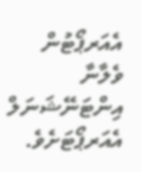އެއަރޕޯޓުން ވެލާނާ އިންޓަނޭޝަނަލް އެއަރޕޯޓަށެވެ.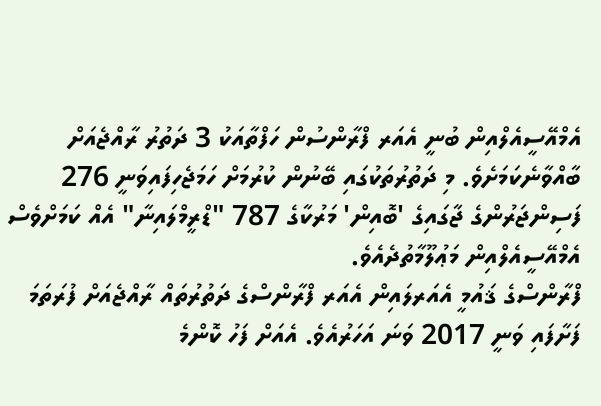އެމްއޭސީއެލްއިން ބުނީ އެއަރ ފްރާންސުން ހަފްތާއަކު 3 ދަތުރު ރާއްޖެއަށް ބާއްވާނެކަމަށެވެ. މި ދަތުރުތަކުގައި ބޭނުން ކުރުމަށް ހަމަޖެހިފައިވަނީ 276 ފަސިންޖަރުންގެ ޖާގައިގެ 'ބޮއިން' މަރުކާގެ 787 "ޑްރީމްލައިނާ" އެއް ކަމަށްވެސް އެމްއޭސީއެލްއިން މަޢުލޫމާތުދެއެވެ.
ފްރާންސްގެ ޤައުމީ އެއަރލައިން އެއަރ ފްރާންސްގެ ދަތުރުތައް ރާއްޖެއަށް ފުރަތަމަ ފަށާފައި ވަނީ 2017 ވަނަ އަހަރުއެވެ. އެއަށް ފަހު ކޮންމެ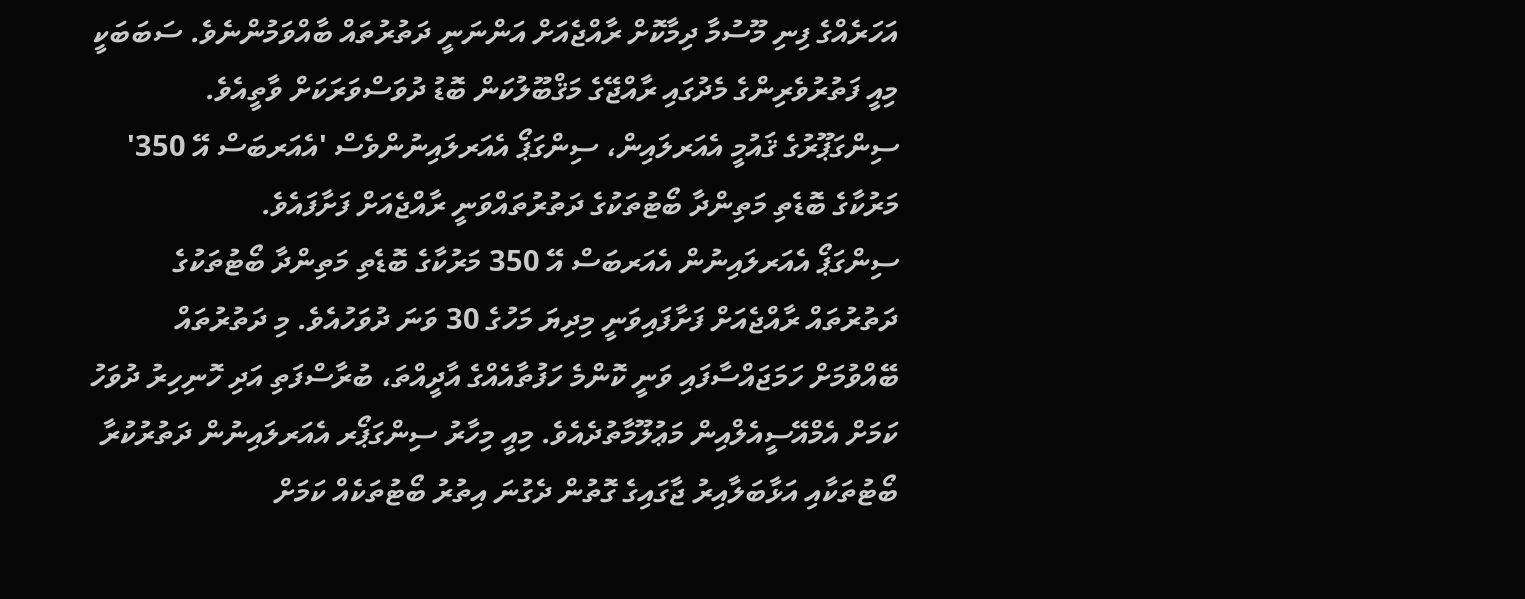އަހަރެއްގެ ފިނި މޫސުމާ ދިމާކޮށް ރާއްޖެއަށް އަންނަނީ ދަތުރުތައް ބާއްވަމުންނެވެ. ސަބަބަކީ މިއީ ފަތުރުވެރިންގެ މެދުގައި ރާއްޖޭގެ މަޤްބޫލުކަން ބޮޑު ދުވަސްވަރަކަށް ވާތީއެވެ.
ސިންގަޕޫރުގެ ޤައުމީ އެއަރލައިން، ސިންގަޕޯ އެއަރލައިނުންވެސް 'އެއަރބަސް އޭ 350' މަރުކާގެ ބޮޑެތި މަތިންދާ ބޯޓުތަކުގެ ދަތުރުތައްވަނީ ރާއްޖެއަށް ފަށާފައެވެ.
ސިންގަޕޯ އެއަރލައިނުން އެއަރބަސް އޭ 350 މަރުކާގެ ބޮޑެތި މަތިންދާ ބޯޓުތަކުގެ ދަތުރުތައް ރާއްޖެއަށް ފަށާފައިވަނީ މިދިޔަ މަހުގެ 30 ވަނަ ދުވަހުއެވެ. މި ދަތުރުތައް ބޭއްވުމަށް ހަމަޖައްސާފައި ވަނީ ކޮންމެ ހަފުތާއެއްގެ އާދީއްތަ، ބުރާސްފަތި އަދި ހޮނިހިރު ދުވަހު ކަމަށް އެމްއޭސީއެލްއިން މަޢުލޫމާތުދެއެވެ. މިއީ މިހާރު ސިންގަޕޯރ އެއަރލައިނުން ދަތުރުކުރާ ބޯޓުތަކާއި އަޅާބަލާއިރު ޖާގައިގެ ގޮތުން ދެގުނަ އިތުރު ބޯޓުތަކެއް ކަމަށް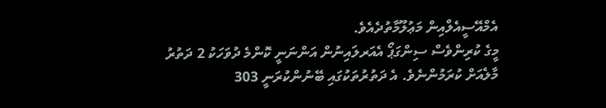އެމްއޭސީއެލްއިން މަޢުލޫމާތުދެއެވެ.
މީގެ ކުރިންވެސް ސިންގަޕޯ އެއަރލައިނުން އަންނަނީ ކޮންމެ ދުވަހަކު 2 ދަތުރު މާލެއަށް ކުރަމުންނެވެ. އެ ދަތުރުތަކުގައި ބޭނުންކުރަނީ 303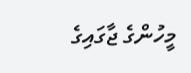މީހުންގެ ޖާގައިގެ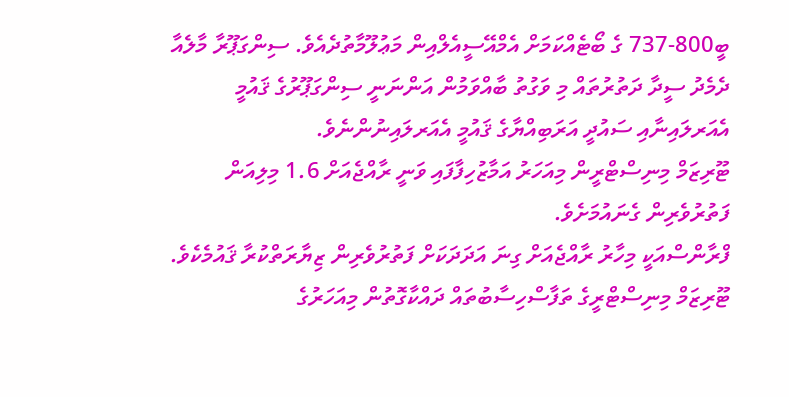ބީ800-737 ގެ ބޯޓެއްކަމަށް އެމްއޭސީއެލްއިން މަޢުލޫމާތުދެއެވެ. ސިންގަޕޫރާ މާލެއާ ދެމެދު ސީދާ ދަތުރުތައް މި ވަގުތު ބާއްވަމުން އަންނަނީ ސިންގަޕޫރުގެ ޤައުމީ އެއަރލައިނާއި ސައުދީ އަރަބިއްޔާގެ ޤައުމީ އެއަރލައިނުންނެވެ.
ޓޫރިޒަމް މިނިސްޓްރީން މިއަހަރު އަމާޒުހިފާފައި ވަނީ ރާއްޖެއަށް 1.6 މިލިއަން ފަތުރުވެރިން ގެނައުމަށެވެ.
ފްރާންސްއަކީ މިހާރު ރާއްޖެއަށް ގިނަ އަދަދަކަށް ފަތުރުވެރިން ޒިޔާރަތްކުރާ ޤައުމެކެވެ. ޓޫރިޒަމް މިނިސްޓްރީގެ ތަފާސްހިސާބުތައް ދައްކާގޮތުން މިއަހަރުގެ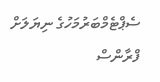ސެޕްޓެމްބަރުމަހުގެ ނިޔަލަށް ފްރާންސް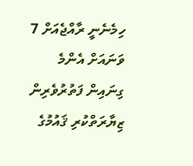ހިމެނެނީ ރާއްޖެއަށް 7 ވަނައަށް އެންމެ ގިނައިން ފަތުރުވެރިން ޒިޔާރަތްކުރި ޤައުމުގެ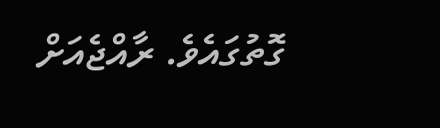ގޮތުގައެވެ. ރާއްޖެއަށް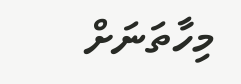މިހާތަނަށް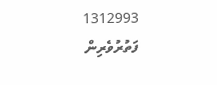1312993 ފަތުރުވެރިން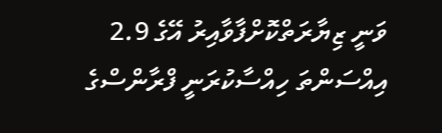ވަނީ ޒިޔާރަތްކޮށްފާވާއިރު އޭގެ 2.9 އިއްސަންތަ ހިއްސާކުރަނީ ފްރާންސްގެ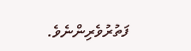ފަތުރުވެރިންނެވެ.